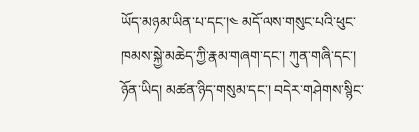ཡོད་མཉམ་ཡིན་པ་དང་།༤ མདོ་ལས་གསུང་པའི་ཕུང་ཁམས་སྐྱེ་མཆེད་ཀྱི་རྣམ་གཞག་དང་། ཀུན་གཞི་དང་། ཉོན་ཡིད། མཚན་ཉིད་གསུམ་དང་། བདེར་གཤེགས་སྙིང་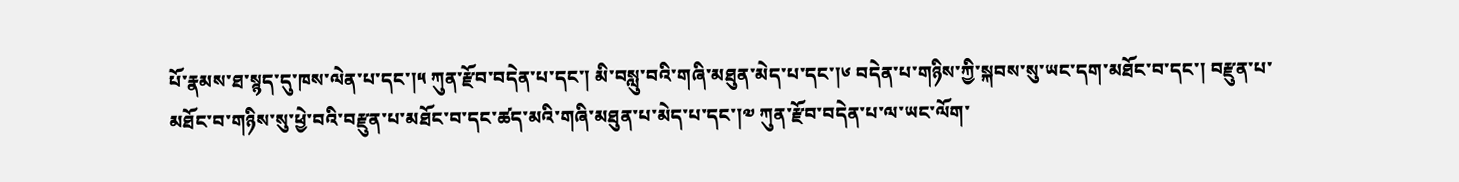པོ་རྣམས་ཐ་སྙད་དུ་ཁས་ལེན་པ་དང་།༥ ཀུན་རྫོབ་བདེན་པ་དང་། མི་བསླུ་བའི་གཞི་མཐུན་མེད་པ་དང་།༦ བདེན་པ་གཉིས་ཀྱི་སྐབས་སུ་ཡང་དག་མཐོང་བ་དང་། བརྫུན་པ་མཐོང་བ་གཉིས་སུ་ཕྱེ་བའི་བརྫུན་པ་མཐོང་བ་དང་ཚད་མའི་གཞི་མཐུན་པ་མེད་པ་དང་།༧ ཀུན་རྫོབ་བདེན་པ་ལ་ཡང་ལོག་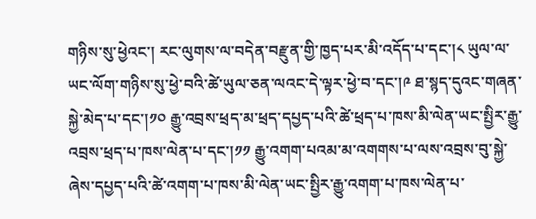གཉིས་སུ་ཕྱེའང་། རང་ལུགས་ལ་བདེན་བརྫུན་གྱི་ཁྱད་པར་མི་འདོད་པ་དང་།༨ ཡུལ་ལ་ཡང་ལོག་གཉིས་སུ་ཕྱེ་བའི་ཚེ་ཡུལ་ཅན་ལའང་དེ་ལྟར་ཕྱེ་བ་དང་།༩ ཐ་སྙད་དུའང་གཞན་སྐྱེ་མེད་པ་དང་།༡༠ རྒྱུ་འབྲས་ཕྲད་མ་ཕྲད་དཔྱད་པའི་ཚེ་ཕྲད་པ་ཁས་མི་ལེན་ཡང་སྤྱིར་རྒྱུ་འབྲས་ཕྲད་པ་ཁས་ལེན་པ་དང་།༡༡ རྒྱུ་འགག་པའམ་མ་འགགས་པ་ལས་འབྲས་བུ་སྐྱེ་ཞེས་དཔྱད་པའི་ཚེ་འགག་པ་ཁས་མི་ལེན་ཡང་སྤྱིར་རྒྱུ་འགག་པ་ཁས་ལེན་པ་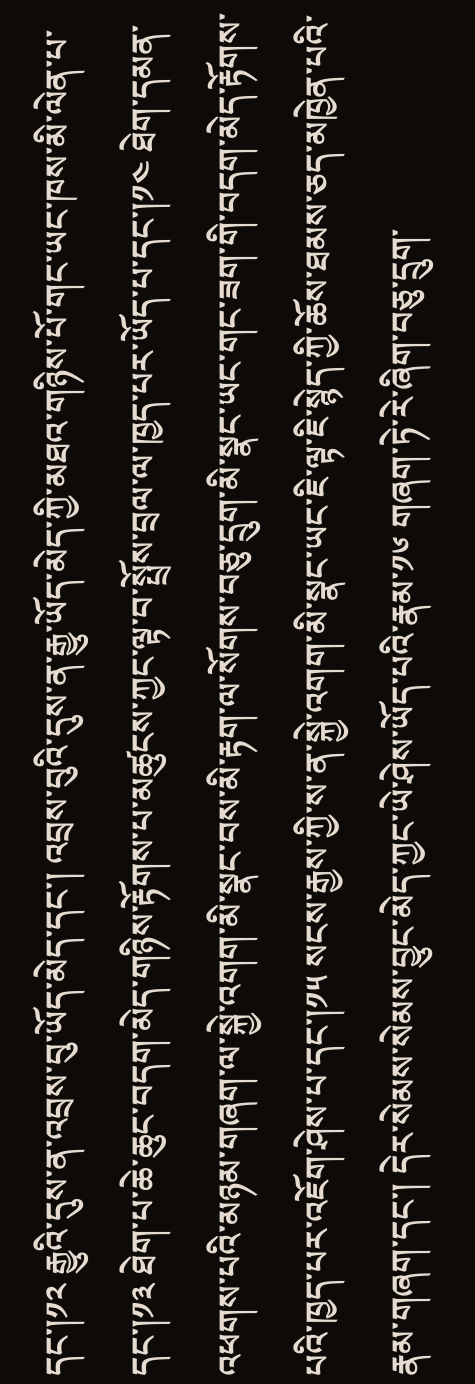དང་།༡༢ རྒྱུའི་དུས་ན་འབྲས་བུ་ཡོད་མེད་དང་། འབྲས་བུའི་དུས་ན་རྒྱུ་ཡོད་མེད་ཀྱི་མཐའ་གཉིས་པོ་གང་ཡང་ཁས་མི་ལེན་པ་དང་།༡༣ ཐེག་པ་ཆེ་ཆུང་བདག་མེད་གཉིས་རྟོགས་པ་མཚུངས་ཀྱང་ལྟ་བ་སྤྲོས་བྲལ་ལ་ཁྱད་པར་ཡོད་པ་དང་།༡༤ ཐེག་དམན་འཕགས་པའི་མཉམ་གཞག་ལ་སྐྱེ་འགག་མི་སྣང་བས་མི་རྟག་ལ་སོགས་བཅུ་དྲུག་མི་སྣང་ཡང་གང་ཟག་གི་བདག་མེད་རྟོགས་པའི་ཁྱད་པར་འཇོག་ཤེས་པ་དང་།༡༥ སངས་རྒྱས་ཀྱི་ས་ན་སྐྱེ་འགག་མི་སྣང་ཡང་ཇི་ལྟ་ཇི་སྙེད་ཀྱི་ཆོས་ཐམས་ཅད་མཁྱེན་པའི་རྣམ་གཞག་དང་། དེར་སེམས་སེམས་བྱུང་མེད་ཀྱང་ཡེ་ཤེས་ཡོད་པའི་རྣམ་༡༦ གཞག་ཏེ་རེ་ཞིག་བཅུ་དྲུག་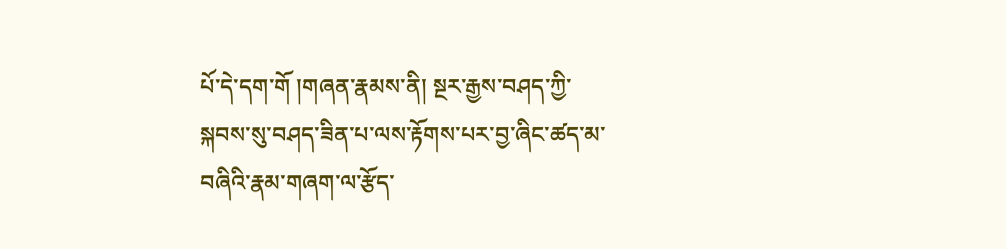པོ་དེ་དག་གོ །གཞན་རྣམས་ནི། སྔར་རྒྱས་བཤད་ཀྱི་སྐབས་སུ་བཤད་ཟིན་པ་ལས་རྟོགས་པར་བྱ་ཞིང་ཚད་མ་བཞིའི་རྣམ་གཞག་ལ་རྩོད་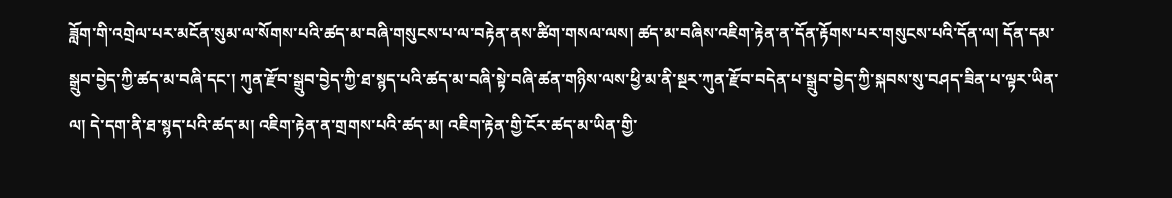ཟློག་གི་འགྲེལ་པར་མངོན་སུམ་ལ་སོགས་པའི་ཚད་མ་བཞི་གསུངས་པ་ལ་བརྟེན་ནས་ཚིག་གསལ་ལས། ཚད་མ་བཞིས་འཇིག་རྟེན་ན་དོན་རྟོགས་པར་གསུངས་པའི་དོན་ལ། དོན་དམ་སྒྲུབ་བྱེད་ཀྱི་ཚད་མ་བཞི་དང་། ཀུན་རྫོབ་སྒྲུབ་བྱེད་ཀྱི་ཐ་སྙད་པའི་ཚད་མ་བཞི་སྟེ་བཞི་ཚན་གཉིས་ལས་ཕྱི་མ་ནི་སྔར་ཀུན་རྫོབ་བདེན་པ་སྒྲུབ་བྱེད་ཀྱི་སྐབས་སུ་བཤད་ཟིན་པ་ལྟར་ཡིན་ལ། དེ་དག་ནི་ཐ་སྙད་པའི་ཚད་མ། འཇིག་རྟེན་ན་གྲགས་པའི་ཚད་མ། འཇིག་རྟེན་གྱི་ངོར་ཚད་མ་ཡིན་གྱི་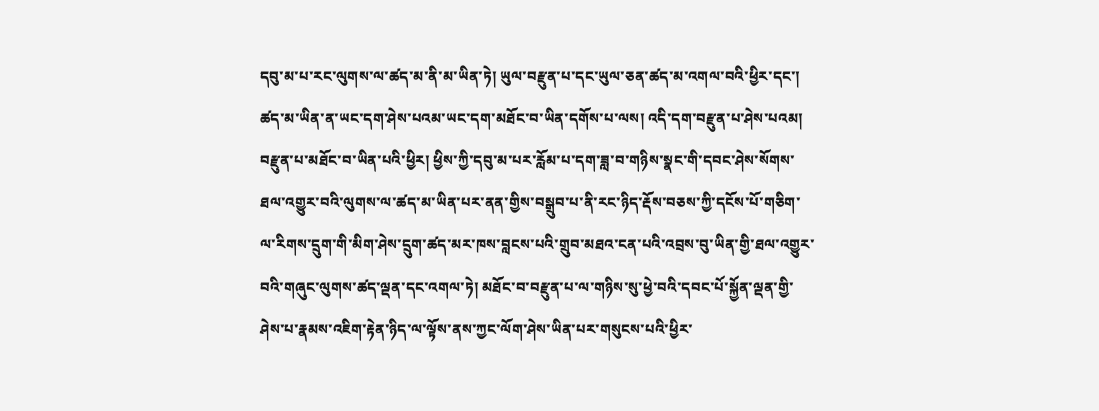དབུ་མ་པ་རང་ལུགས་ལ་ཚད་མ་ནི་མ་ཡིན་ཏེ། ཡུལ་བརྫུན་པ་དང་ཡུལ་ཅན་ཚད་མ་འགལ་བའི་ཕྱིར་དང་། ཚད་མ་ཡིན་ན་ཡང་དག་ཤེས་པའམ་ཡང་དག་མཐོང་བ་ཡིན་དགོས་པ་ལས། འདི་དག་བརྫུན་པ་ཤེས་པའམ། བརྫུན་པ་མཐོང་བ་ཡིན་པའི་ཕྱིར། ཕྱིས་ཀྱི་དབུ་མ་པར་རློམ་པ་དག་ཟླ་བ་གཉིས་སྣང་གི་དབང་ཤེས་སོགས་ཐལ་འགྱུར་བའི་ལུགས་ལ་ཚད་མ་ཡིན་པར་ནན་གྱིས་བསྒྲུབ་པ་ནི་རང་ཉིད་རྡོས་བཅས་ཀྱི་དངོས་པོ་གཅིག་ལ་རིགས་དྲུག་གི་མིག་ཤེས་དྲུག་ཚད་མར་ཁས་བླངས་པའི་གྲུབ་མཐའ་ངན་པའི་འབྲས་བུ་ཡིན་གྱི་ཐལ་འགྱུར་བའི་གཞུང་ལུགས་ཚད་ལྡན་དང་འགལ་ཏེ། མཐོང་བ་བརྫུན་པ་ལ་གཉིས་སུ་ཕྱེ་བའི་དབང་པོ་སྐྱོན་ལྡན་གྱི་ཤེས་པ་རྣམས་འཇིག་རྟེན་ཉིད་ལ་ལྟོས་ནས་ཀྱང་ལོག་ཤེས་ཡིན་པར་གསུངས་པའི་ཕྱིར་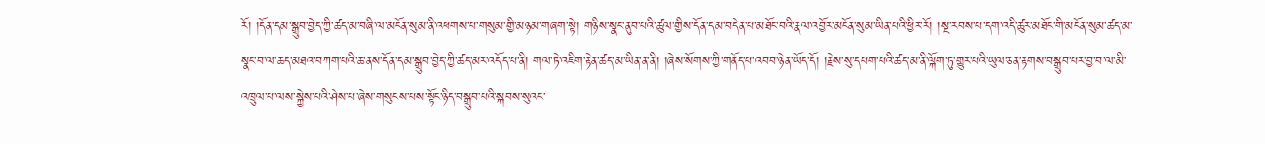རོ། །དོན་དམ་སྒྲུབ་བྱེད་ཀྱི་ཚད་མ་བཞི་ལ་མངོན་སུམ་ནི་འཕགས་པ་གསུམ་གྱི་མཉམ་གཞག་སྟེ། གཉིས་སྣང་ནུབ་པའི་ཚུལ་གྱིས་དོན་དམ་བདེན་པ་མཐོང་བའི་རྣལ་འབྱོར་མངོན་སུམ་ཡིན་པའི་ཕྱིར་རོ། །སྔ་རབས་པ་དག་འདི་ཚུར་མཐོང་གི་མངོན་སུམ་ཚད་མ་སྣང་བ་ལ་ཆད་མཐའ་བཀག་པའི་ཆ་ནས་དོན་དམ་སྒྲུབ་བྱེད་ཀྱི་ཚད་མར་འདོད་པ་ནི། གལ་ཏེ་འཇིག་རྟེན་ཚད་མ་ཡིན་ན་ནི། །ཞེས་སོགས་ཀྱི་གནོད་པ་འབབ་ཉེན་ཡོད་དོ། །རྗེས་སུ་དཔག་པའི་ཚད་མ་ནི་ལྐོག་ཏུ་གྱུར་པའི་ཡུལ་ཅན་རྟགས་བསྒྲུབ་པར་བྱ་བ་ལ་མི་འཁྲུལ་པ་ལས་སྐྱེས་པའི་ཤེས་པ་ཞེས་གསུངས་པས་སྟོང་ཉིད་བསྒྲུབ་པའི་སྐབས་སུའང་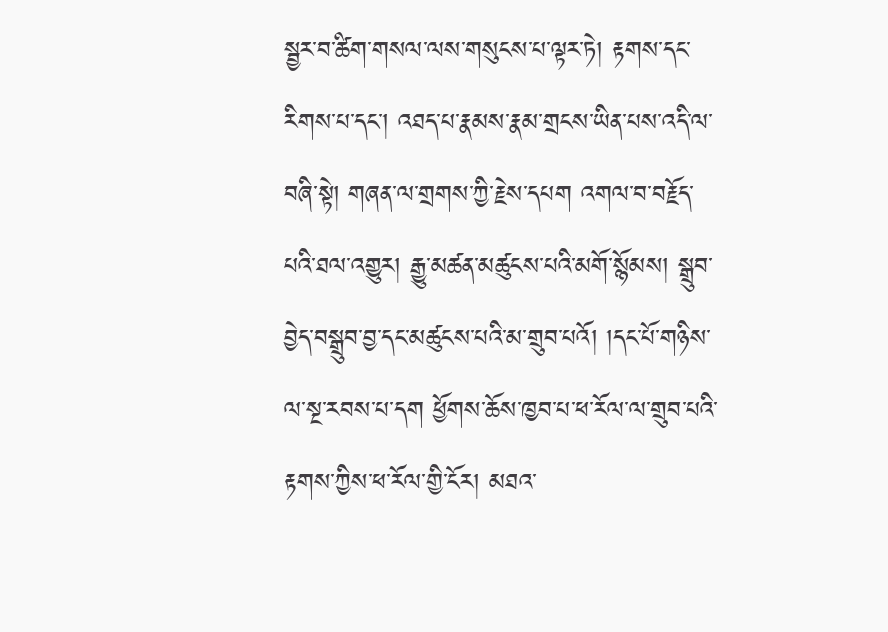སྦྱར་བ་ཚིག་གསལ་ལས་གསུངས་པ་ལྟར་ཏེ། རྟགས་དང་རིགས་པ་དང་། འཐད་པ་རྣམས་རྣམ་གྲངས་ཡིན་པས་འདི་ལ་བཞི་སྟེ། གཞན་ལ་གྲགས་ཀྱི་རྗེས་དཔག འགལ་བ་བརྗོད་པའི་ཐལ་འགྱུར། རྒྱུ་མཚན་མཚུངས་པའི་མགོ་སྙོམས། སྒྲུབ་བྱེད་བསྒྲུབ་བྱ་དང་མཚུངས་པའི་མ་གྲུབ་པའོ། །དང་པོ་གཉིས་ལ་སྔ་རབས་པ་དག ཕྱོགས་ཆོས་ཁྱབ་པ་ཕ་རོལ་ལ་གྲུབ་པའི་རྟགས་ཀྱིས་ཕ་རོལ་གྱི་ངོར། མཐའ་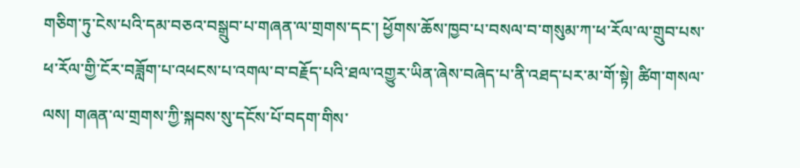གཅིག་ཏུ་ངེས་པའི་དམ་བཅའ་བསྒྲུབ་པ་གཞན་ལ་གྲགས་དང་། ཕྱོགས་ཆོས་ཁྱབ་པ་བསལ་བ་གསུམ་ཀ་ཕ་རོལ་ལ་གྲུབ་པས་ཕ་རོལ་གྱི་ངོར་བཟློག་པ་འཕངས་པ་འགལ་བ་བརྗོད་པའི་ཐལ་འགྱུར་ཡིན་ཞེས་བཞེད་པ་ནི་འཐད་པར་མ་གོ་སྟེ། ཚིག་གསལ་ལས། གཞན་ལ་གྲགས་ཀྱི་སྐབས་སུ་དངོས་པོ་བདག་གིས་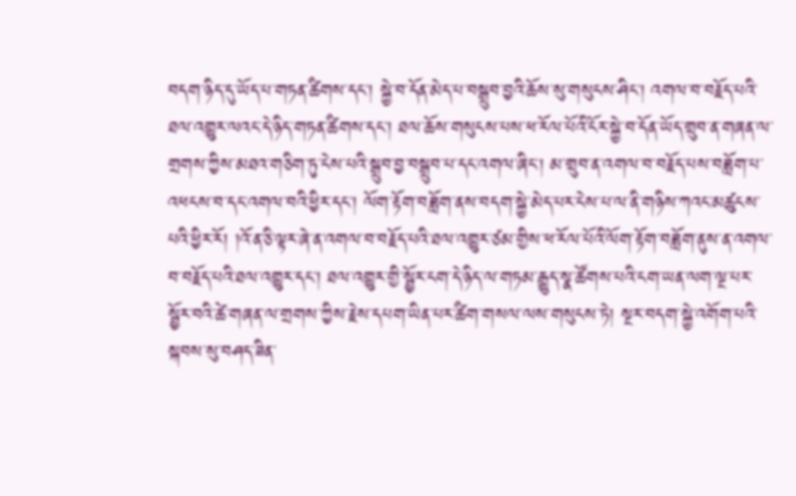བདག་ཉིད་དུ་ཡོད་པ་གཏན་ཚིགས་དང་། སྐྱེ་བ་དོན་མེད་པ་བསྒྲུབ་བྱའི་ཆོས་སུ་གསུངས་ཤིང་། འགལ་བ་བརྗོད་པའི་ཐལ་འགྱུར་ལའང་དེ་ཉིད་གཏན་ཚིགས་དང་། ཐལ་ཆོས་གསུངས་པས་ཕ་རོལ་པོའི་ངོར་སྐྱེ་བ་དོན་ཡོད་གྲུབ་ན་གཞན་ལ་གྲགས་ཀྱིས་མཐའ་གཅིག་ཏུ་ངེས་པའི་སྒྲུབ་བྱ་བསྒྲུབ་པ་དང་འགལ་ཞིང་། མ་གྲུབ་ན་འགལ་བ་བརྗོད་པས་བཟློག་པ་འཕངས་བ་དང་འགལ་བའི་ཕྱིར་དང་། ལོག་རྟོག་བཟློག་ནས་བདག་སྐྱེ་མེད་པར་ངེས་པ་ལ་ནི་གཉིས་ཀའང་མཚུངས་པའི་ཕྱིར་རོ། །འོ་ན་ཅི་ལྟར་ཞེ་ན་འགལ་བ་བརྗོད་པའི་ཐལ་འགྱུར་ཙམ་གྱིས་ཕ་རོལ་པོའི་ལོག་རྟོག་བཟློག་ནུས་ན་འགལ་བ་བརྗོད་པའི་ཐལ་འགྱུར་དང་། ཐལ་འགྱུར་གྱི་སྦྱོར་ངག་དེ་ཉིད་ལ་གཏམ་རྒྱུད་སྣ་ཚོགས་པའི་ངག་ཡན་ལག་ལྔ་པར་སྦྱོར་བའི་ཚེ་གཞན་ལ་གྲགས་ཀྱིས་རྗེས་དཔག་ཡིན་པར་ཚིག་གསལ་ལས་གསུངས་ཏེ། སྔར་བདག་སྐྱེ་འགོག་པའི་སྐབས་སུ་བཤད་ཟིན་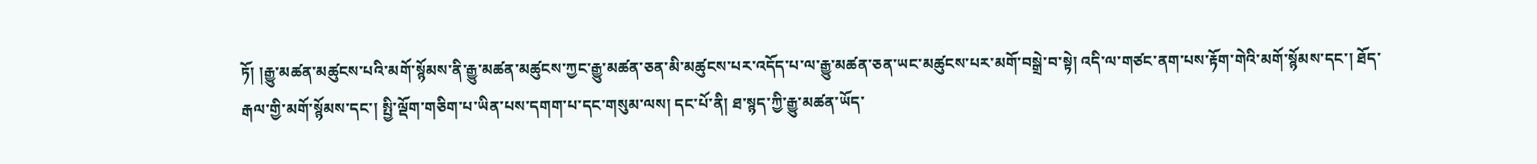ཏོ། །རྒྱུ་མཚན་མཚུངས་པའི་མགོ་སྙོམས་ནི་རྒྱུ་མཚན་མཚུངས་ཀྱང་རྒྱུ་མཚན་ཅན་མི་མཚུངས་པར་འདོད་པ་ལ་རྒྱུ་མཚན་ཅན་ཡང་མཚུངས་པར་མགོ་བསྒྲེ་བ་སྟེ། འདི་ལ་གཙང་ནག་པས་རྟོག་གེའི་མགོ་སྙོམས་དང་། ཐོད་རྒལ་གྱི་མགོ་སྙོམས་དང་། སྤྱི་ལྡོག་གཅིག་པ་ཡིན་པས་དགག་པ་དང་གསུམ་ལས། དང་པོ་ནི། ཐ་སྙད་ཀྱི་རྒྱུ་མཚན་ཡོད་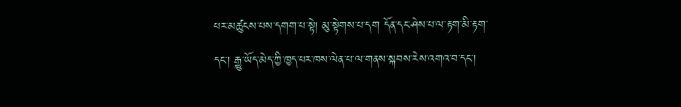པར་མཚུངས་པས་དགག་པ་སྟེ། མུ་སྟེགས་པ་དག དོན་དང་ཤེས་པ་ལ་རྟག་མི་རྟག་དང་། རྒྱུ་ཡོད་མེད་ཀྱི་ཁྱད་པར་ཁས་ལེན་པ་ལ་གནས་སྐབས་རེས་འགའ་བ་དང་།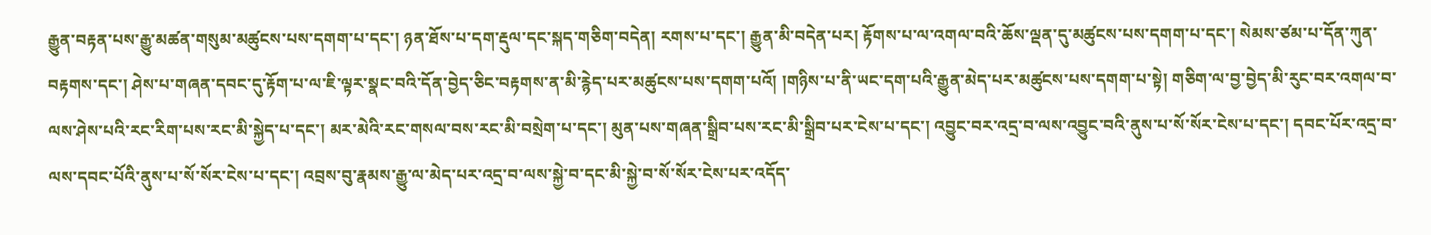རྒྱུན་བརྟན་པས་རྒྱུ་མཚན་གསུམ་མཚུངས་པས་དགག་པ་དང་། ཉན་ཐོས་པ་དག་རྡུལ་དང་སྐད་གཅིག་བདེན། རགས་པ་དང་། རྒྱུན་མི་བདེན་པར། རྟོགས་པ་ལ་འགལ་བའི་ཆོས་ལྡན་དུ་མཚུངས་པས་དགག་པ་དང་། སེམས་ཙམ་པ་དོན་ཀུན་བརྟགས་དང་། ཤེས་པ་གཞན་དབང་དུ་རྟོག་པ་ལ་ཇི་ལྟར་སྣང་བའི་དོན་བྱེད་ཅིང་བརྟགས་ན་མི་རྙེད་པར་མཚུངས་པས་དགག་པའོ། །གཉིས་པ་ནི་ཡང་དག་པའི་རྒྱུན་མེད་པར་མཚུངས་པས་དགག་པ་སྟེ། གཅིག་ལ་བྱ་བྱེད་མི་རུང་བར་འགལ་བ་ལས་ཤེས་པའི་རང་རིག་པས་རང་མི་སྐྱེད་པ་དང་། མར་མེའི་རང་གསལ་བས་རང་མི་བསྲེག་པ་དང་། མུན་པས་གཞན་སྒྲིབ་པས་རང་མི་སྒྲིབ་པར་ངེས་པ་དང་། འབྱུང་བར་འདྲ་བ་ལས་འབྱུང་བའི་ནུས་པ་སོ་སོར་ངེས་པ་དང་། དབང་པོར་འདྲ་བ་ལས་དབང་པོའི་ནུས་པ་སོ་སོར་ངེས་པ་དང་། འབྲས་བུ་རྣམས་རྒྱུ་ལ་མེད་པར་འདྲ་བ་ལས་སྐྱེ་བ་དང་མི་སྐྱེ་བ་སོ་སོར་ངེས་པར་འདོད་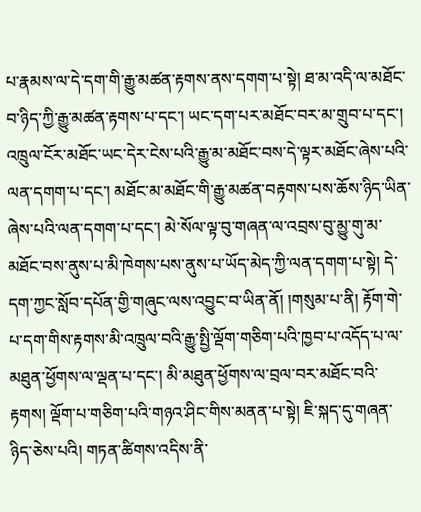པ་རྣམས་ལ་དེ་དག་གི་རྒྱུ་མཚན་རྟགས་ནས་དགག་པ་སྟེ། ཐ་མ་འདི་ལ་མཐོང་བ་ཉིད་ཀྱི་རྒྱུ་མཚན་རྟགས་པ་དང་། ཡང་དག་པར་མཐོང་བར་མ་གྲུབ་པ་དང་། འཁྲུལ་ངོར་མཐོང་ཡང་དེར་ངེས་པའི་རྒྱུ་མ་མཐོང་བས་དེ་ལྟར་མཐོང་ཞེས་པའི་ལན་དགག་པ་དང་། མཐོང་མ་མཐོང་གི་རྒྱུ་མཚན་བརྟགས་པས་ཆོས་ཉིད་ཡིན་ཞེས་པའི་ལན་དགག་པ་དང་། མེ་སོལ་ལྟ་བུ་གཞན་ལ་འབྲས་བུ་མྱུ་གུ་མ་མཐོང་བས་ནུས་པ་མི་ཁེགས་པས་ནུས་པ་ཡོད་མེད་ཀྱི་ལན་དགག་པ་སྟེ། དེ་དག་ཀྱང་སློབ་དཔོན་གྱི་གཞུང་ལས་འབྱུང་བ་ཡིན་ནོ། །གསུམ་པ་ནི། རྟོག་གེ་པ་དག་གིས་རྟགས་མི་འཁྲུལ་བའི་རྒྱུ་སྤྱི་ལྡོག་གཅིག་པའི་ཁྱབ་པ་འདོད་པ་ལ་མཐུན་ཕྱོགས་ལ་ལྡན་པ་དང་། མི་མཐུན་ཕྱོགས་ལ་བྲལ་བར་མཐོང་བའི་རྟགས། ལྡོག་པ་གཅིག་པའི་གཉའ་ཤིང་གིས་མནན་པ་སྟེ། ཇི་སྐད་དུ་གཞན་ཉིད་ཅེས་པའི། གཏན་ཚིགས་འདིས་ནི་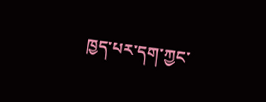ཁྱད་པར་དག་ཀྱང་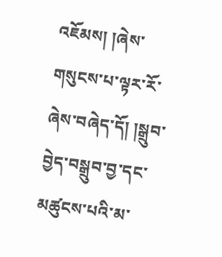འཇོམས། །ཞེས་གསུངས་པ་ལྟར་རོ་ཞེས་བཞེད་དོ། །སྒྲུབ་བྱེད་བསྒྲུབ་བྱ་དང་མཚུངས་པའི་མ་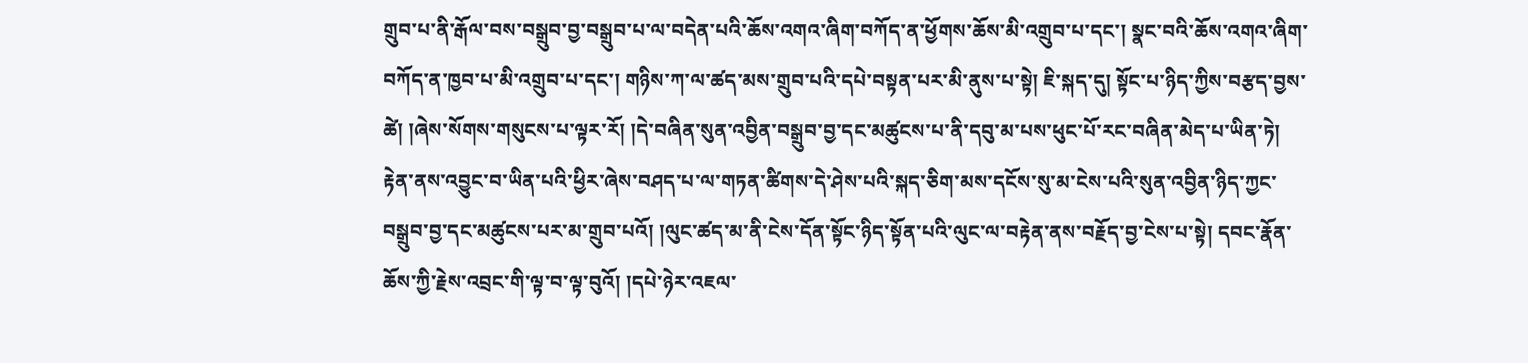གྲུབ་པ་ནི་རྒོལ་བས་བསྒྲུབ་བྱ་བསྒྲུབ་པ་ལ་བདེན་པའི་ཆོས་འགའ་ཞིག་བཀོད་ན་ཕྱོགས་ཆོས་མི་འགྲུབ་པ་དང་། སྣང་བའི་ཆོས་འགའ་ཞིག་བཀོད་ན་ཁྱབ་པ་མི་འགྲུབ་པ་དང་། གཉིས་ཀ་ལ་ཚད་མས་གྲུབ་པའི་དཔེ་བསྟན་པར་མི་ནུས་པ་སྟེ། ཇི་སྐད་དུ། སྟོང་པ་ཉིད་ཀྱིས་བརྩད་བྱས་ཚེ། །ཞེས་སོགས་གསུངས་པ་ལྟར་རོ། །དེ་བཞིན་སུན་འབྱིན་བསྒྲུབ་བྱ་དང་མཚུངས་པ་ནི་དབུ་མ་པས་ཕུང་པོ་རང་བཞིན་མེད་པ་ཡིན་ཏེ། རྟེན་ནས་འབྱུང་བ་ཡིན་པའི་ཕྱིར་ཞེས་བཤད་པ་ལ་གཏན་ཚིགས་དེ་ཤེས་པའི་སྐད་ཅིག་མས་དངོས་སུ་མ་ངེས་པའི་སུན་འབྱིན་ཉིད་ཀྱང་བསྒྲུབ་བྱ་དང་མཚུངས་པར་མ་གྲུབ་པའོ། །ལུང་ཚད་མ་ནི་ངེས་དོན་སྟོང་ཉིད་སྟོན་པའི་ལུང་ལ་བརྟེན་ནས་བརྗོད་བྱ་ངེས་པ་སྟེ། དབང་རྣོན་ཆོས་ཀྱི་རྗེས་འབྲང་གི་ལྟ་བ་ལྟ་བུའོ། །དཔེ་ཉེར་འཇལ་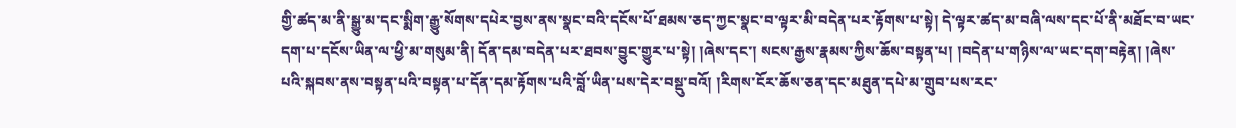གྱི་ཚད་མ་ནི་སྒྱུ་མ་དང་སྨིག་རྒྱུ་སོགས་དཔེར་བྱས་ནས་སྣང་བའི་དངོས་པོ་ཐམས་ཅད་ཀྱང་སྣང་བ་ལྟར་མི་བདེན་པར་རྟོགས་པ་སྟེ། དེ་ལྟར་ཚད་མ་བཞི་ལས་དང་པོ་ནི་མཐོང་བ་ཡང་དག་པ་དངོས་ཡིན་ལ་ཕྱི་མ་གསུམ་ནི། དོན་དམ་བདེན་པར་ཐབས་བྱུང་གྱུར་པ་སྟེ། །ཞེས་དང་། སངས་རྒྱས་རྣམས་ཀྱིས་ཆོས་བསྟན་པ། །བདེན་པ་གཉིས་ལ་ཡང་དག་བརྟེན། །ཞེས་པའི་སྐབས་ནས་བསྟན་པའི་བསྟན་པ་དོན་དམ་རྟོགས་པའི་བློ་ཡིན་པས་དེར་བསྡུ་བའོ། །རིགས་ངོར་ཆོས་ཅན་དང་མཐུན་དཔེ་མ་གྲུབ་པས་རང་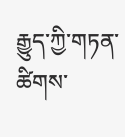རྒྱུད་ཀྱི་གཏན་ཚིགས་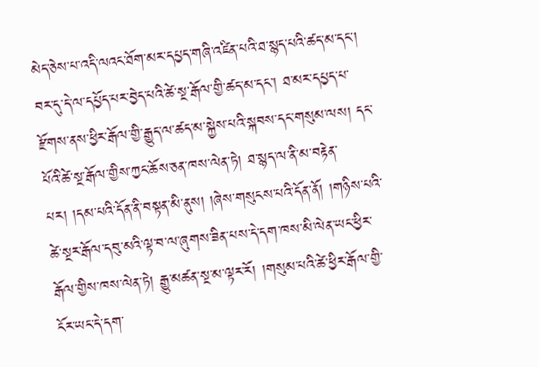མེད་ཅེས་པ་འདི་ལའང་ཐོག་མར་དཔྱད་གཞི་འཛིན་པའི་ཐ་སྙད་པའི་ཚད་མ་དང་། བར་དུ་དེ་ལ་དཔྱོད་པར་བྱེད་པའི་ཚེ་སྔ་རྒོལ་གྱི་ཚད་མ་དང་། ཐ་མར་དཔྱད་པ་རྫོགས་ནས་ཕྱིར་རྒོལ་གྱི་རྒྱུད་ལ་ཚད་མ་སྐྱེས་པའི་སྐབས་དང་གསུམ་ལས། དང་པོའི་ཚེ་སྔ་རྒོལ་གྱིས་ཀྱང་ཆོས་ཅན་ཁས་ལེན་ཏེ། ཐ་སྙད་ལ་ནི་མ་བརྟེན་པར། །དམ་པའི་དོན་ནི་བསྟན་མི་ནུས། །ཞེས་གསུངས་པའི་དོན་ནོ། །གཉིས་པའི་ཚེ་སྔར་རྒོལ་དབུ་མའི་ལྟ་བ་ལ་ཞུགས་ཟིན་པས་དེ་དག་ཁས་མི་ལེན་ཡང་ཕྱིར་རྒོལ་གྱིས་ཁས་ལེན་ཏེ། རྒྱུ་མཚན་སྔ་མ་ལྟར་རོ། །གསུམ་པའི་ཚེ་ཕྱིར་རྒོལ་གྱི་ངོར་ཡང་དེ་དག་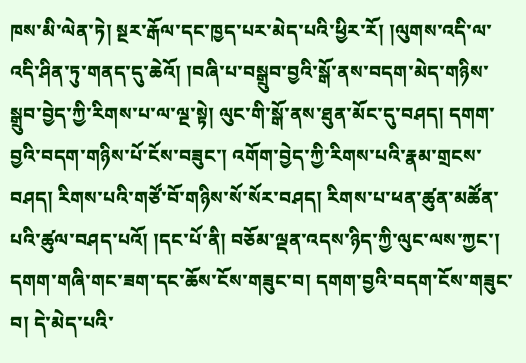ཁས་མི་ལེན་ཏེ། སྔར་རྒོལ་དང་ཁྱད་པར་མེད་པའི་ཕྱིར་རོ། །ལུགས་འདི་ལ་འདི་ཤིན་ཏུ་གནད་དུ་ཆེའོ། །བཞི་པ་བསྒྲུབ་བྱའི་སྒོ་ནས་བདག་མེད་གཉིས་སྒྲུབ་བྱེད་ཀྱི་རིགས་པ་ལ་ལྔ་སྟེ། ལུང་གི་སྒོ་ནས་ཐུན་མོང་དུ་བཤད། དགག་བྱའི་བདག་གཉིས་པོ་ངོས་བཟུང་། འགོག་བྱེད་ཀྱི་རིགས་པའི་རྣམ་གྲངས་བཤད། རིགས་པའི་གཙོ་བོ་གཉིས་སོ་སོར་བཤད། རིགས་པ་ཕན་ཚུན་མཚོན་པའི་ཚུལ་བཤད་པའོ། །དང་པོ་ནི། བཅོམ་ལྡན་འདས་ཉིད་ཀྱི་ལུང་ལས་ཀྱང་། དགག་གཞི་གང་ཟག་དང་ཆོས་ངོས་གཟུང་བ། དགག་བྱའི་བདག་ངོས་གཟུང་བ། དེ་མེད་པའི་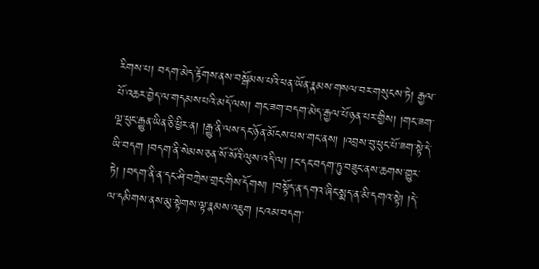རིགས་པ། བདག་མེད་རྟོགས་ནས་བསྒོམས་པའི་ཕན་ཡོན་རྣམས་གསལ་བར་གསུངས་ཏེ། རྒྱལ་པོ་འཆར་བྱེད་ལ་གདམས་པའི་མདོ་ལས། གང་ཟག་བདག་མེད་རྒྱལ་པོ་ཉན་པར་གྱིས། །གང་ཟག་ལྔ་ཕུང་རྒྱུན་ཡིན་ཅི་ཕྱིར་ན། །རྒྱུ་ནི་ལས་དང་ཉོན་མོངས་པས་གང་ནས། །འབྲས་བུ་ཕུང་པོ་ཟག་སྟེ་དེ་ཡི་བདག །བདག་ནི་སེམས་ཅན་སོ་སོའི་ལུས་འདི་ལ། །ང་དང་བདག་ཏུ་བཟུང་ནས་ཆགས་གྱུར་ཏེ། །བདག་ནི་ན་དང་ཤི་བཀྲེས་གྲང་གིས་དོགས། །བསྟོད་ན་དགའ་ཞིང་སྨད་ན་མི་དགའ་སྟེ། །དེ་ལ་དམིགས་ནས་མུ་སྟེགས་ལྟ་རྣམས་འཇུག །ངའམ་བདག་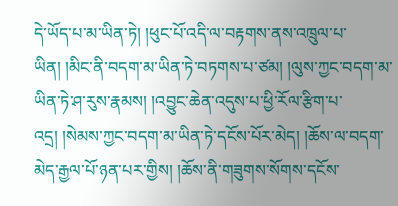དེ་ཡོད་པ་མ་ཡིན་ཏེ། །ཕུང་པོ་འདི་ལ་བརྟགས་ནས་འཁྲུལ་པ་ཡིན། །མིང་ནི་བདག་མ་ཡིན་ཏེ་བཏགས་པ་ཙམ། །ལུས་ཀྱང་བདག་མ་ཡིན་ཏེ་ཤ་རུས་རྣམས། །འབྱུང་ཆེན་འདུས་པ་ཕྱི་རོལ་རྩིག་པ་འདྲ། །སེམས་ཀྱང་བདག་མ་ཡིན་ཏེ་དངོས་པོར་མེད། །ཆོས་ལ་བདག་མེད་རྒྱལ་པོ་ཉན་པར་གྱིས། །ཆོས་ནི་གཟུགས་སོགས་དངོས་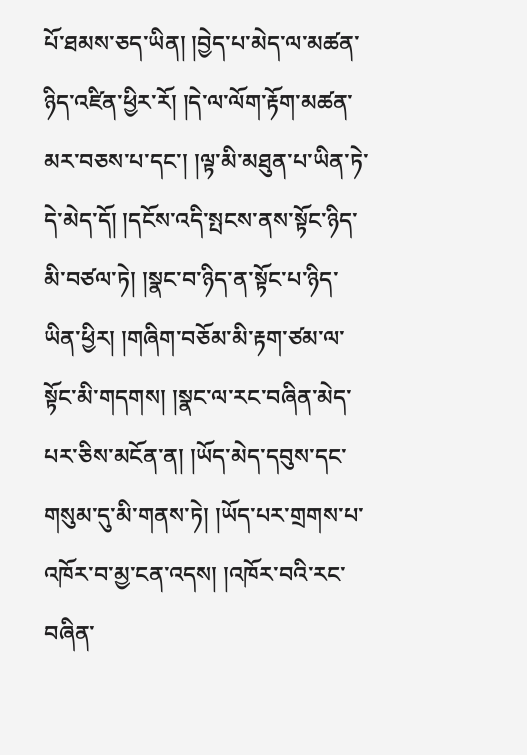པོ་ཐམས་ཅད་ཡིན། །བྱེད་པ་མེད་ལ་མཚན་ཉིད་འཛིན་ཕྱིར་རོ། །དེ་ལ་ལོག་རྟོག་མཚན་མར་བཅས་པ་དང་། །ལྟ་མི་མཐུན་པ་ཡིན་ཏེ་དེ་མེད་དོ། །དངོས་འདི་སྤངས་ནས་སྟོང་ཉིད་མི་བཙལ་ཏེ། །སྣང་བ་ཉིད་ན་སྟོང་པ་ཉིད་ཡིན་ཕྱིར། །གཞིག་བཅོམ་མི་རྟག་ཙམ་ལ་སྟོང་མི་གདགས། །སྣང་ལ་རང་བཞིན་མེད་པར་ཅིས་མངོན་ན། །ཡོད་མེད་དབུས་དང་གསུམ་དུ་མི་གནས་ཏེ། །ཡོད་པར་གྲགས་པ་འཁོར་བ་མྱ་ངན་འདས། །འཁོར་བའི་རང་བཞིན་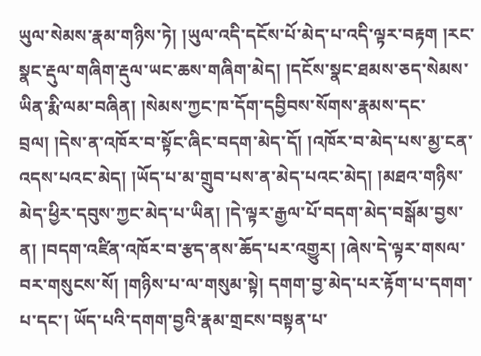ཡུལ་སེམས་རྣམ་གཉིས་ཏེ། །ཡུལ་འདི་དངོས་པོ་མེད་པ་འདི་ལྟར་བརྟག །རང་སྣང་རྡུལ་གཞིག་རྡུལ་ཡང་ཆས་གཞིག་མེད། །དངོས་སྣང་ཐམས་ཅད་སེམས་ཡིན་རྨི་ལམ་བཞིན། །སེམས་ཀྱང་ཁ་དོག་དབྱིབས་སོགས་རྣམས་དང་བྲལ། །དེས་ན་འཁོར་བ་སྟོང་ཞིང་བདག་མེད་དོ། །འཁོར་བ་མེད་པས་མྱ་ངན་འདས་པའང་མེད། །ཡོད་པ་མ་གྲུབ་པས་ན་མེད་པའང་མེད། །མཐའ་གཉིས་མེད་ཕྱིར་དབུས་ཀྱང་མེད་པ་ཡིན། །དེ་ལྟར་རྒྱལ་པོ་བདག་མེད་བསྒོམ་བྱས་ན། །བདག་འཛིན་འཁོར་བ་རྩད་ནས་ཆོད་པར་འགྱུར། །ཞེས་དེ་ལྟར་གསལ་བར་གསུངས་སོ། །གཉིས་པ་ལ་གསུམ་སྟེ། དགག་བྱ་མེད་པར་རྟོག་པ་དགག་པ་དང་། ཡོད་པའི་དགག་བྱའི་རྣམ་གྲངས་བསྟན་པ་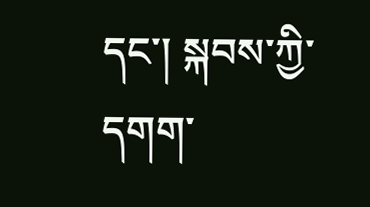དང་། སྐབས་ཀྱི་དགག་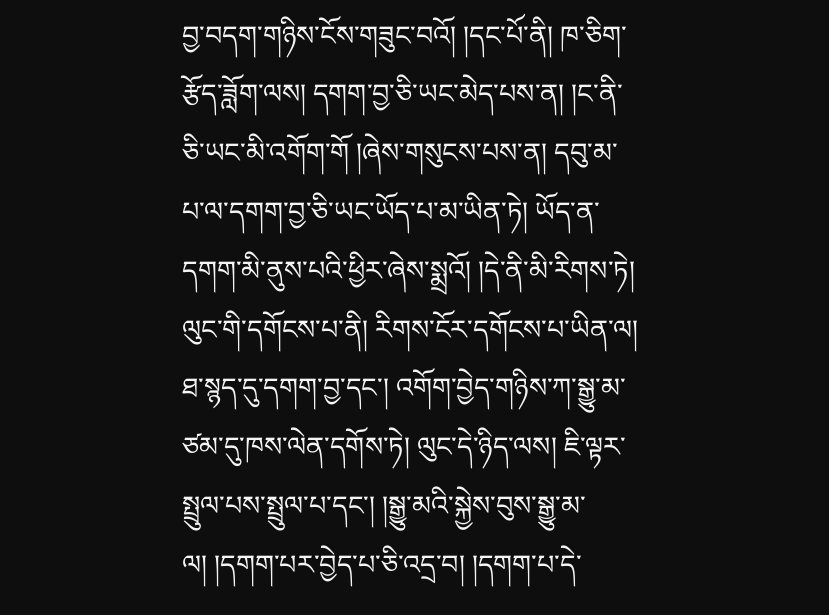བྱ་བདག་གཉིས་ངོས་གཟུང་བའོ། །དང་པོ་ནི། ཁ་ཅིག་རྩོད་ཟློག་ལས། དགག་བྱ་ཅི་ཡང་མེད་པས་ན། །ང་ནི་ཅི་ཡང་མི་འགོག་གོ །ཞེས་གསུངས་པས་ན། དབུ་མ་པ་ལ་དགག་བྱ་ཅི་ཡང་ཡོད་པ་མ་ཡིན་ཏེ། ཡོད་ན་དགག་མི་ནུས་པའི་ཕྱིར་ཞེས་སྨྲའོ། །དེ་ནི་མི་རིགས་ཏེ། ལུང་གི་དགོངས་པ་ནི། རིགས་ངོར་དགོངས་པ་ཡིན་ལ། ཐ་སྙད་དུ་དགག་བྱ་དང་། འགོག་བྱེད་གཉིས་ཀ་སྒྱུ་མ་ཙམ་དུ་ཁས་ལེན་དགོས་ཏེ། ལུང་དེ་ཉིད་ལས། ཇི་ལྟར་སྤྲུལ་པས་སྤྲུལ་པ་དང་། །སྒྱུ་མའི་སྐྱེས་བུས་སྒྱུ་མ་ལ། །དགག་པར་བྱེད་པ་ཅི་འདྲ་བ། །དགག་པ་དེ་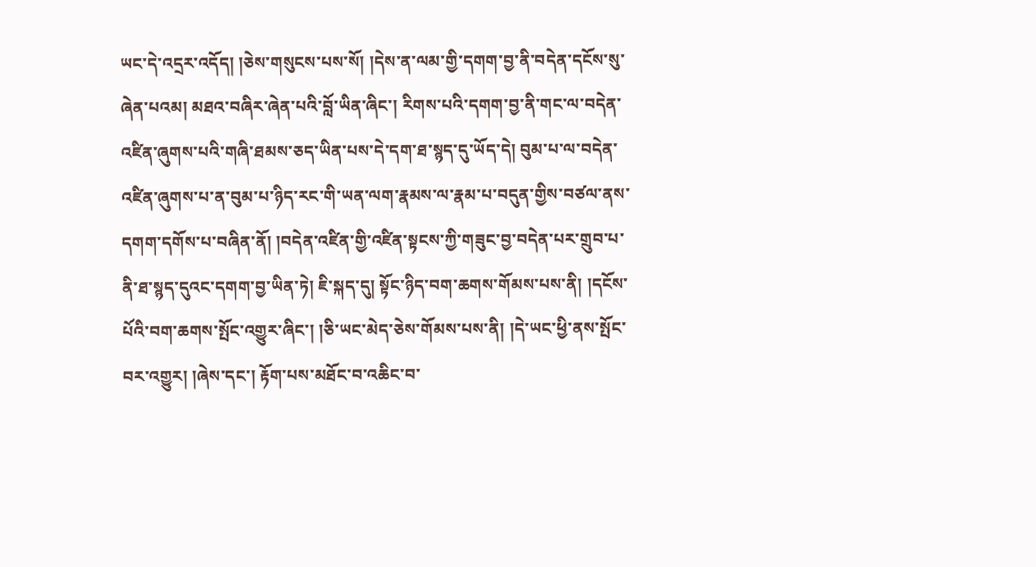ཡང་དེ་འདྲར་འདོད། །ཅེས་གསུངས་པས་སོ། །དེས་ན་ལམ་གྱི་དགག་བྱ་ནི་བདེན་དངོས་སུ་ཞེན་པའམ། མཐའ་བཞིར་ཞེན་པའི་བློ་ཡིན་ཞིང་། རིགས་པའི་དགག་བྱ་ནི་གང་ལ་བདེན་འཛིན་ཞུགས་པའི་གཞི་ཐམས་ཅད་ཡིན་པས་དེ་དག་ཐ་སྙད་དུ་ཡོད་དེ། བུམ་པ་ལ་བདེན་འཛིན་ཞུགས་པ་ན་བུམ་པ་ཉིད་རང་གི་ཡན་ལག་རྣམས་ལ་རྣམ་པ་བདུན་གྱིས་བཙལ་ནས་དགག་དགོས་པ་བཞིན་ནོ། །བདེན་འཛིན་གྱི་འཛིན་སྟངས་ཀྱི་གཟུང་བྱ་བདེན་པར་གྲུབ་པ་ནི་ཐ་སྙད་དུའང་དགག་བྱ་ཡིན་ཏེ། ཇི་སྐད་དུ། སྟོང་ཉིད་བག་ཆགས་གོམས་པས་ནི། །དངོས་པོའི་བག་ཆགས་སྤོང་འགྱུར་ཞིང་། །ཅི་ཡང་མེད་ཅེས་གོམས་པས་ནི། །དེ་ཡང་ཕྱི་ནས་སྤོང་བར་འགྱུར། །ཞེས་དང་། རྟོག་པས་མཐོང་བ་འཆིང་བ་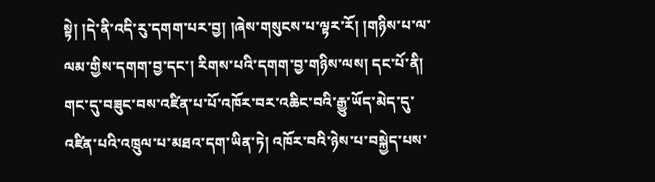སྟེ། །དེ་ནི་འདི་རུ་དགག་པར་བྱ། །ཞེས་གསུངས་པ་ལྟར་རོ། །གཉིས་པ་ལ་ལམ་གྱིས་དགག་བྱ་དང་། རིགས་པའི་དགག་བྱ་གཉིས་ལས། དང་པོ་ནི། གང་དུ་བཟུང་བས་འཛིན་པ་པོ་འཁོར་བར་འཆིང་བའི་རྒྱུ་ཡོད་མེད་དུ་འཛིན་པའི་འཁྲུལ་པ་མཐའ་དག་ཡིན་ཏེ། འཁོར་བའི་ཉེས་པ་བསྐྱེད་པས་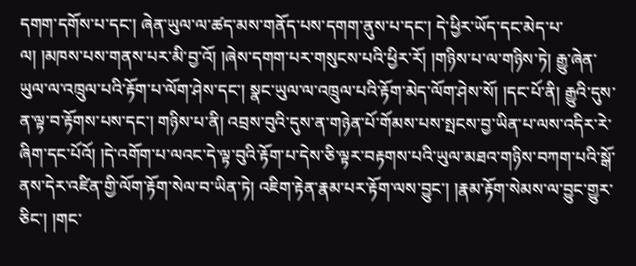དགག་དགོས་པ་དང་། ཞེན་ཡུལ་ལ་ཚད་མས་གནོད་པས་དགག་ནུས་པ་དང་། དེ་ཕྱིར་ཡོད་དང་མེད་པ་ལ། །མཁས་པས་གནས་པར་མི་བྱ་འོ། །ཞེས་དགག་པར་གསུངས་པའི་ཕྱིར་རོ། །གཉིས་པ་ལ་གཉིས་ཏེ། རྒྱུ་ཞེན་ཡུལ་ལ་འཁྲུལ་པའི་རྟོག་པ་ལོག་ཤེས་དང་། སྣང་ཡུལ་ལ་འཁྲུལ་པའི་རྟོག་མེད་ལོག་ཤེས་སོ། །དང་པོ་ནི། རྒྱུའི་དུས་ན་ལྟ་བ་རྟོགས་པས་དང་། གཉིས་པ་ནི། འབྲས་བུའི་དུས་ན་གཉེན་པོ་གོམས་པས་སྤངས་བྱ་ཡིན་པ་ལས་འདིར་རེ་ཞིག་དང་པོའོ། །དེ་འགོག་པ་ལའང་དེ་ལྟ་བུའི་རྟོག་པ་དེས་ཅི་ལྟར་བརྟགས་པའི་ཡུལ་མཐའ་གཉིས་བཀག་པའི་སྒོ་ནས་དེར་འཛིན་གྱི་ལོག་རྟོག་སེལ་བ་ཡིན་ཏེ། འཇིག་རྟེན་རྣམ་པར་རྟོག་ལས་བྱུང་། །རྣམ་རྟོག་སེམས་ལ་བྱུང་གྱུར་ཅིང་། །གང་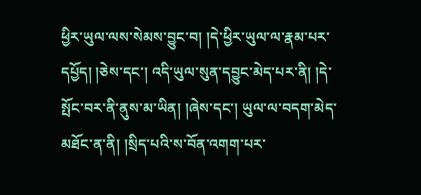ཕྱིར་ཡུལ་ལས་སེམས་བྱུང་བ། །དེ་ཕྱིར་ཡུལ་ལ་རྣམ་པར་དཔྱོད། །ཅེས་དང་། འདི་ཡུལ་སུན་དབྱུང་མེད་པར་ནི། །དེ་སྤོང་བར་ནི་ནུས་མ་ཡིན། །ཞེས་དང་། ཡུལ་ལ་བདག་མེད་མཐོང་ན་ནི། །སྲིད་པའི་ས་བོན་འགག་པར་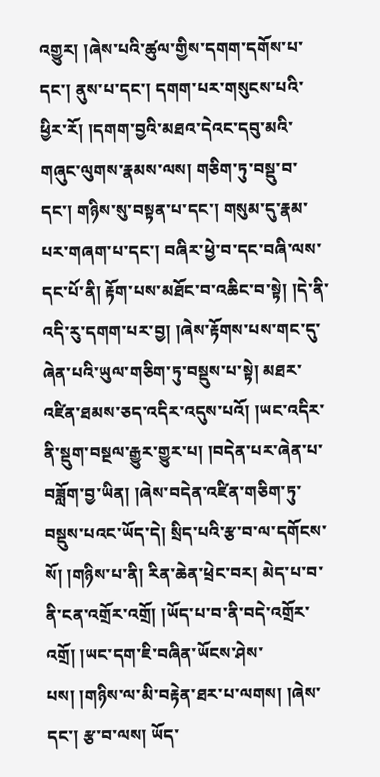འགྱུར། །ཞེས་པའི་ཚུལ་གྱིས་དགག་དགོས་པ་དང་། ནུས་པ་དང་། དགག་པར་གསུངས་པའི་ཕྱིར་རོ། །དགག་བྱའི་མཐའ་དེའང་དབུ་མའི་གཞུང་ལུགས་རྣམས་ལས། གཅིག་ཏུ་བསྡུ་བ་དང་། གཉིས་སུ་བསྟན་པ་དང་། གསུམ་དུ་རྣམ་པར་གཞག་པ་དང་། བཞིར་ཕྱེ་བ་དང་བཞི་ལས་དང་པོ་ནི། རྟོག་པས་མཐོང་བ་འཆིང་བ་སྟེ། །དེ་ནི་འདི་རུ་དགག་པར་བྱ། །ཞེས་རྟོགས་པས་གང་དུ་ཞེན་པའི་ཡུལ་གཅིག་ཏུ་བསྡུས་པ་སྟེ། མཐར་འཛིན་ཐམས་ཅད་འདིར་འདུས་པའོ། །ཡང་འདིར་ནི་སྡུག་བསྔལ་རྒྱུར་གྱུར་པ། །བདེན་པར་ཞེན་པ་བཟློག་བྱ་ཡིན། །ཞེས་བདེན་འཛིན་གཅིག་ཏུ་བསྡུས་པའང་ཡོད་དེ། སྲིད་པའི་རྩ་བ་ལ་དགོངས་སོ། །གཉིས་པ་ནི། རིན་ཆེན་ཕྲེང་བར། མེད་པ་བ་ནི་ངན་འགྲོར་འགྲོ། །ཡོད་པ་བ་ནི་བདེ་འགྲོར་འགྲོ། །ཡང་དག་ཇི་བཞིན་ཡོངས་ཤེས་པས། །གཉིས་ལ་མི་བརྟེན་ཐར་པ་ལགས། །ཞེས་དང་། རྩ་བ་ལས། ཡོད་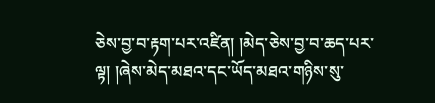ཅེས་བྱ་བ་རྟག་པར་འཛིན། །མེད་ཅེས་བྱ་བ་ཆད་པར་ལྟ། །ཞེས་མེད་མཐའ་དང་ཡོད་མཐའ་གཉིས་སུ་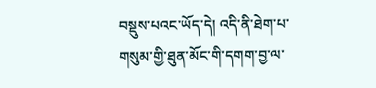བསྡུས་པའང་ཡོད་དེ། འདི་ནི་ཐེག་པ་གསུམ་གྱི་ཐུན་མོང་གི་དགག་བྱ་ལ་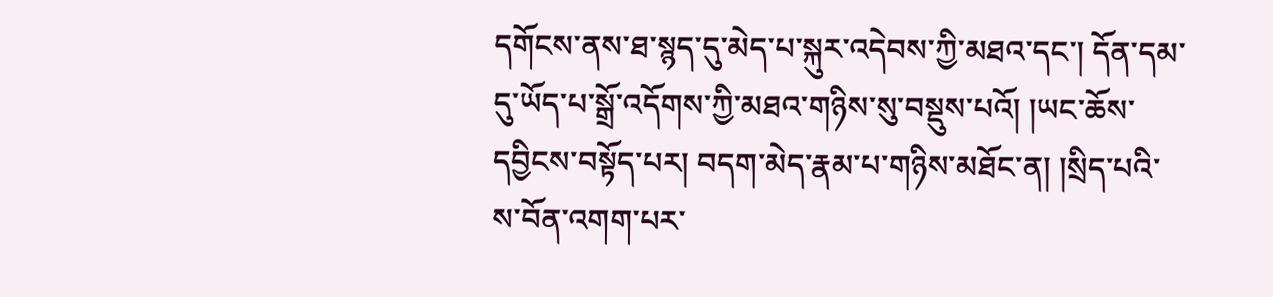དགོངས་ནས་ཐ་སྙད་དུ་མེད་པ་སྐུར་འདེབས་ཀྱི་མཐའ་དང་། དོན་དམ་དུ་ཡོད་པ་སྒྲོ་འདོགས་ཀྱི་མཐའ་གཉིས་སུ་བསྡུས་པའོ། །ཡང་ཆོས་དབྱིངས་བསྟོད་པར། བདག་མེད་རྣམ་པ་གཉིས་མཐོང་ན། །སྲིད་པའི་ས་བོན་འགག་པར་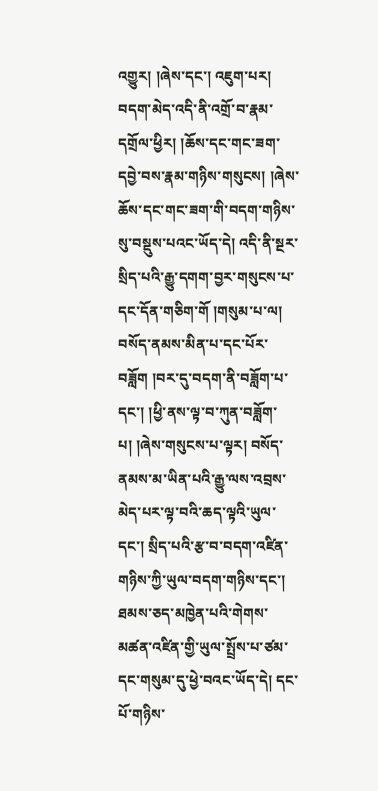འགྱུར། །ཞེས་དང་། འཇུག་པར། བདག་མེད་འདི་ནི་འགྲོ་བ་རྣམ་དགྲོལ་ཕྱིར། །ཆོས་དང་གང་ཟག་དབྱེ་བས་རྣམ་གཉིས་གསུངས། །ཞེས་ཆོས་དང་གང་ཟག་གི་བདག་གཉིས་སུ་བསྡུས་པའང་ཡོད་དེ། འདི་ནི་སྔར་སྲིད་པའི་རྒྱུ་དགག་བྱར་གསུངས་པ་དང་དོན་གཅིག་གོ །གསུམ་པ་ལ། བསོད་ནམས་མིན་པ་དང་པོར་བཟློག །བར་དུ་བདག་ནི་བཟློག་པ་དང་། །ཕྱི་ནས་ལྟ་བ་ཀུན་བཟློག་པ། །ཞེས་གསུངས་པ་ལྟར། བསོད་ནམས་མ་ཡིན་པའི་རྒྱུ་ལས་འབྲས་མེད་པར་ལྟ་བའི་ཆད་ལྟའི་ཡུལ་དང་། སྲིད་པའི་རྩ་བ་བདག་འཛིན་གཉིས་ཀྱི་ཡུལ་བདག་གཉིས་དང་། ཐམས་ཅད་མཁྱེན་པའི་གེགས་མཚན་འཛིན་གྱི་ཡུལ་སྤྲོས་པ་ཙམ་དང་གསུམ་དུ་ཕྱེ་བའང་ཡོད་དེ། དང་པོ་གཉིས་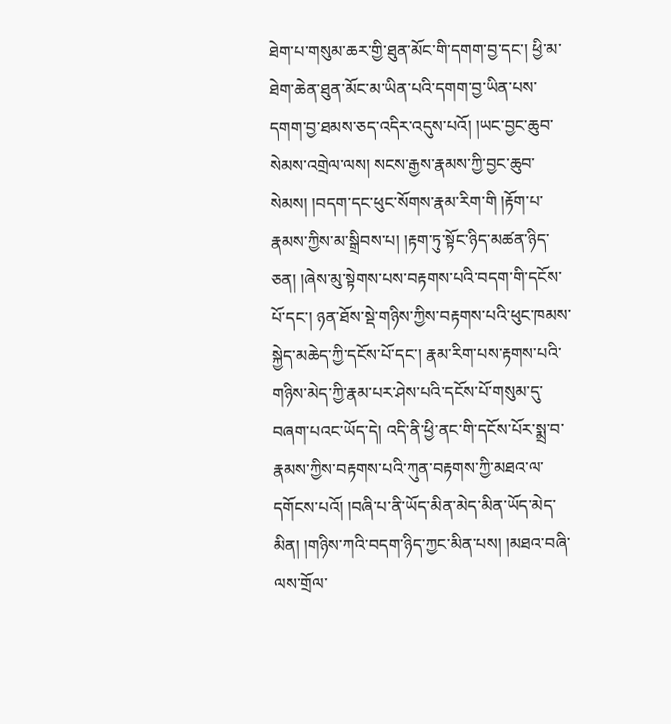ཐེག་པ་གསུམ་ཆར་གྱི་ཐུན་མོང་གི་དགག་བྱ་དང་། ཕྱི་མ་ཐེག་ཆེན་ཐུན་མོང་མ་ཡིན་པའི་དགག་བྱ་ཡིན་པས་དགག་བྱ་ཐམས་ཅད་འདིར་འདུས་པའོ། །ཡང་བྱང་ཆུབ་སེམས་འགྲེལ་ལས། སངས་རྒྱས་རྣམས་ཀྱི་བྱང་ཆུབ་སེམས། །བདག་དང་ཕུང་སོགས་རྣམ་རིག་གི །རྟོག་པ་རྣམས་ཀྱིས་མ་སྒྲིབས་པ། །རྟག་ཏུ་སྟོང་ཉིད་མཚན་ཉིད་ཅན། །ཞེས་མུ་སྟེགས་པས་བརྟགས་པའི་བདག་གི་དངོས་པོ་དང་། ཉན་ཐོས་སྡེ་གཉིས་ཀྱིས་བརྟགས་པའི་ཕུང་ཁམས་སྐྱེད་མཆེད་ཀྱི་དངོས་པོ་དང་། རྣམ་རིག་པས་རྟགས་པའི་གཉིས་མེད་ཀྱི་རྣམ་པར་ཤེས་པའི་དངོས་པོ་གསུམ་དུ་བཞག་པའང་ཡོད་དེ། འདི་ནི་ཕྱི་ནང་གི་དངོས་པོར་སྨྲ་བ་རྣམས་ཀྱིས་བརྟགས་པའི་ཀུན་བརྟགས་ཀྱི་མཐའ་ལ་དགོངས་པའོ། །བཞི་པ་ནི་ཡོད་མིན་མེད་མིན་ཡོད་མེད་མིན། །གཉིས་ཀའི་བདག་ཉིད་ཀྱང་མིན་པས། །མཐའ་བཞི་ལས་གྲོལ་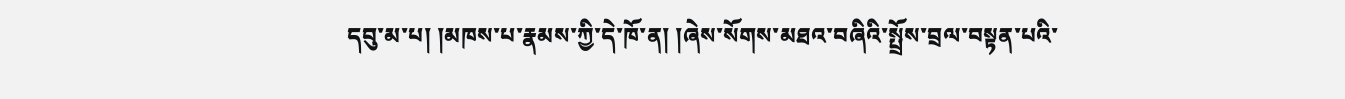དབུ་མ་པ། །མཁས་པ་རྣམས་ཀྱི་དེ་ཁོ་ན། །ཞེས་སོགས་མཐའ་བཞིའི་སྤྲོས་བྲལ་བསྟན་པའི་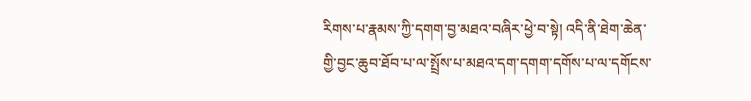རིགས་པ་རྣམས་ཀྱི་དགག་བྱ་མཐའ་བཞིར་ཕྱེ་བ་སྟེ། འདི་ནི་ཐེག་ཆེན་གྱི་བྱང་ཆུབ་ཐོབ་པ་ལ་སྤྲོས་པ་མཐའ་དག་དགག་དགོས་པ་ལ་དགོངས་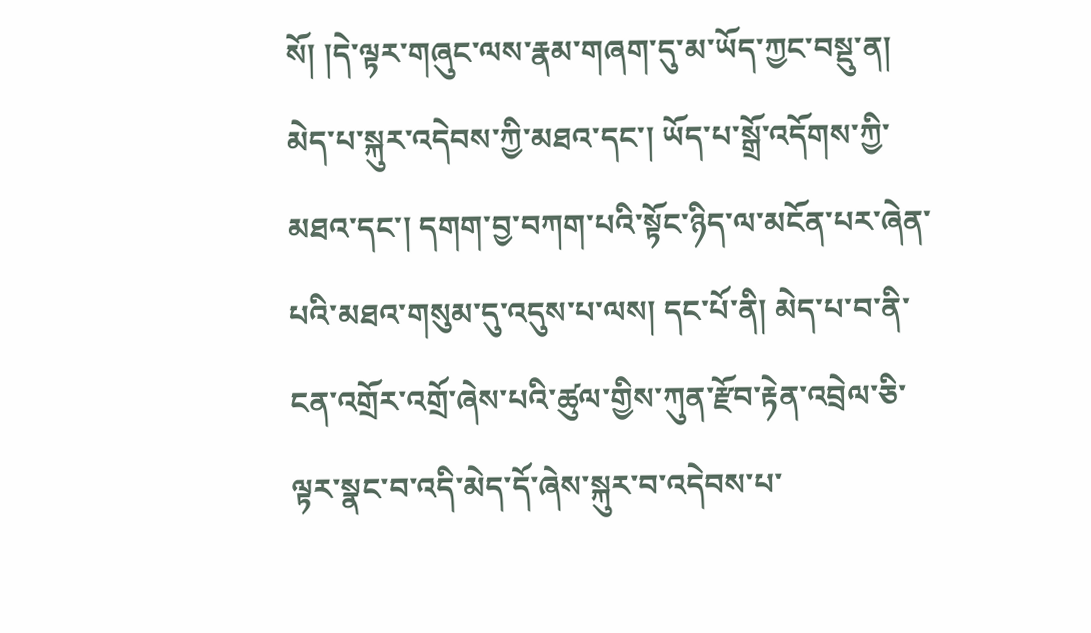སོ། །དེ་ལྟར་གཞུང་ལས་རྣམ་གཞག་དུ་མ་ཡོད་ཀྱང་བསྡུ་ན། མེད་པ་སྐུར་འདེབས་ཀྱི་མཐའ་དང་། ཡོད་པ་སྒྲོ་འདོགས་ཀྱི་མཐའ་དང་། དགག་བྱ་བཀག་པའི་སྟོང་ཉིད་ལ་མངོན་པར་ཞེན་པའི་མཐའ་གསུམ་དུ་འདུས་པ་ལས། དང་པོ་ནི། མེད་པ་བ་ནི་ངན་འགྲོར་འགྲོ་ཞེས་པའི་ཚུལ་གྱིས་ཀུན་རྫོབ་རྟེན་འབྲེལ་ཅི་ལྟར་སྣང་བ་འདི་མེད་དོ་ཞེས་སྐུར་བ་འདེབས་པ་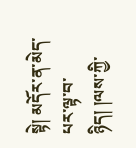སྟེ། མདོར་ན་མེད་པར་ལྟ་བ་ཉིད། །ལས་ཀྱི་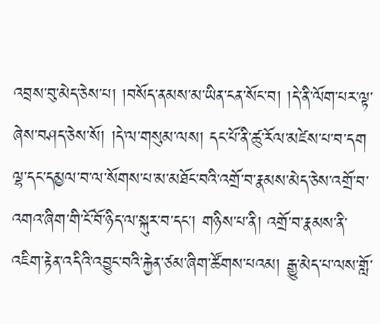འབྲས་བུ་མེད་ཅེས་པ། །བསོད་ནམས་མ་ཡིན་ངན་སོང་བ། །དེ་ནི་ལོག་པར་ལྟ་ཞེས་བཤད་ཅེས་སོ། །དེ་ལ་གསུམ་ལས། དང་པོ་ནི་ཚུ་རོལ་མཛེས་པ་བ་དག ལྷ་དང་དམྱལ་བ་ལ་སོགས་པ་མ་མཐོང་བའི་འགྲོ་བ་རྣམས་མེད་ཅེས་འགྲོ་བ་འགའ་ཞིག་གི་ངོ་བོ་ཉིད་ལ་སྐུར་བ་དང་། གཉིས་པ་ནི། འགྲོ་བ་རྣམས་ནི་འཇིག་རྟེན་འདིའི་འབྱུང་བའི་རྐྱེན་ཙམ་ཞིག་ཚོགས་པའམ། རྒྱུ་མེད་པ་ལས་གློ་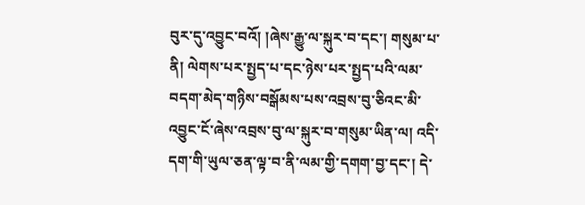བུར་དུ་འབྱུང་བའོ། །ཞེས་རྒྱུ་ལ་སྐུར་བ་དང་། གསུམ་པ་ནི། ལེགས་པར་སྤྱད་པ་དང་ཉེས་པར་སྤྱད་པའི་ལམ་བདག་མེད་གཉིས་བསྒོམས་པས་འབྲས་བུ་ཅིའང་མི་འབྱུང་ངོ་ཞེས་འབྲས་བུ་ལ་སྐུར་བ་གསུམ་ཡིན་ལ། འདི་དག་གི་ཡུལ་ཅན་ལྟ་བ་ནི་ལམ་གྱི་དགག་བྱ་དང་། དེ་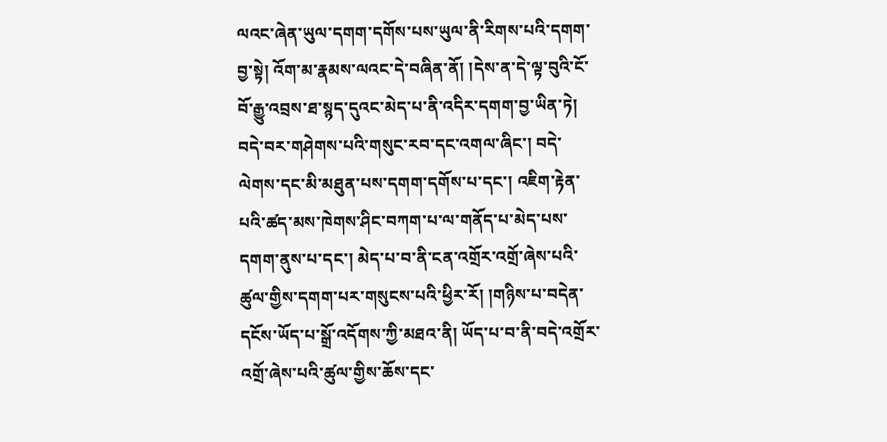ལའང་ཞེན་ཡུལ་དགག་དགོས་པས་ཡུལ་ནི་རིགས་པའི་དགག་བྱ་སྟེ། འོག་མ་རྣམས་ལའང་དེ་བཞིན་ནོ། །དེས་ན་དེ་ལྟ་བུའི་ངོ་བོ་རྒྱུ་འབྲས་ཐ་སྙད་དུའང་མེད་པ་ནི་འདིར་དགག་བྱ་ཡིན་ཏེ། བདེ་བར་གཤེགས་པའི་གསུང་རབ་དང་འགལ་ཞིང་། བདེ་ལེགས་དང་མི་མཐུན་པས་དགག་དགོས་པ་དང་། འཇིག་རྟེན་པའི་ཚད་མས་ཁེགས་ཤིང་བཀག་པ་ལ་གནོད་པ་མེད་པས་དགག་ནུས་པ་དང་། མེད་པ་བ་ནི་ངན་འགྲོར་འགྲོ་ཞེས་པའི་ཚུལ་གྱིས་དགག་པར་གསུངས་པའི་ཕྱིར་རོ། །གཉིས་པ་བདེན་དངོས་ཡོད་པ་སྒྲོ་འདོགས་ཀྱི་མཐའ་ནི། ཡོད་པ་བ་ནི་བདེ་འགྲོར་འགྲོ་ཞེས་པའི་ཚུལ་གྱིས་ཆོས་དང་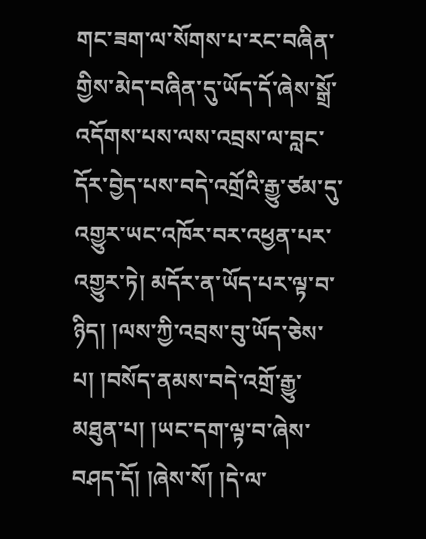གང་ཟག་ལ་སོགས་པ་རང་བཞིན་གྱིས་མེད་བཞིན་དུ་ཡོད་དོ་ཞེས་སྒྲོ་འདོགས་པས་ལས་འབྲས་ལ་བླང་དོར་བྱེད་པས་བདེ་འགྲོའི་རྒྱུ་ཙམ་དུ་འགྱུར་ཡང་འཁོར་བར་འཕྱན་པར་འགྱུར་ཏེ། མདོར་ན་ཡོད་པར་ལྟ་བ་ཉིད། །ལས་ཀྱི་འབྲས་བུ་ཡོད་ཅེས་པ། །བསོད་ནམས་བདེ་འགྲོ་རྒྱུ་མཐུན་པ། །ཡང་དག་ལྟ་བ་ཞེས་བཤད་དོ། །ཞེས་སོ། །དེ་ལ་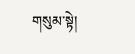གསུམ་སྟེ།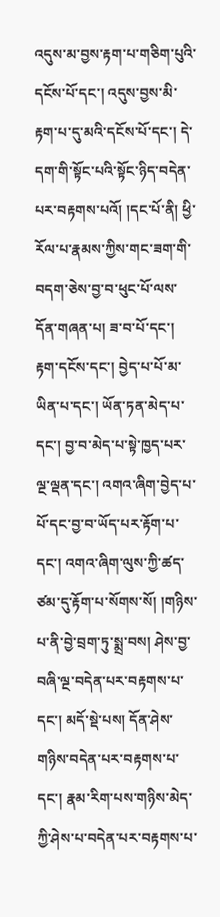འདུས་མ་བྱས་རྟག་པ་གཅིག་པུའི་དངོས་པོ་དང་། འདུས་བྱས་མི་རྟག་པ་དུ་མའི་དངོས་པོ་དང་། དེ་དག་གི་སྟོང་པའི་སྟོང་ཉིད་བདེན་པར་བརྟགས་པའོ། །དང་པོ་ནི། ཕྱི་རོལ་པ་རྣམས་ཀྱིས་གང་ཟག་གི་བདག་ཅེས་བྱ་བ་ཕུང་པོ་ལས་དོན་གཞན་པ། ཟ་བ་པོ་དང་། རྟག་དངོས་དང་། བྱེད་པ་པོ་མ་ཡིན་པ་དང་། ཡོན་ཏན་མེད་པ་དང་། བྱ་བ་མེད་པ་སྟེ་ཁྱད་པར་ལྔ་ལྡན་དང་། འགའ་ཞིག་བྱེད་པ་པོ་དང་བྱ་བ་ཡོད་པར་རྟོག་པ་དང་། འགའ་ཞིག་ལུས་ཀྱི་ཚད་ཙམ་དུ་རྟོག་པ་སོགས་སོ། །གཉིས་པ་ནི་བྱེ་བྲག་ཏུ་སྨྲ་བས། ཤེས་བྱ་བཞི་ལྔ་བདེན་པར་བརྟགས་པ་དང་། མདོ་སྡེ་པས། དོན་ཤེས་གཉིས་བདེན་པར་བརྟགས་པ་དང་། རྣམ་རིག་པས་གཉིས་མེད་ཀྱི་ཤེས་པ་བདེན་པར་བརྟགས་པ་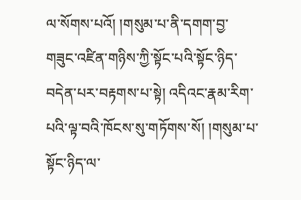ལ་སོགས་པའོ། །གསུམ་པ་ནི་དགག་བྱ་གཟུང་འཛིན་གཉིས་ཀྱི་སྟོང་པའི་སྟོང་ཉིད་བདེན་པར་བརྟགས་པ་སྟེ། འདིའང་རྣམ་རིག་པའི་ལྟ་བའི་ཁོངས་སུ་གཏོགས་སོ། །གསུམ་པ་སྟོང་ཉིད་ལ་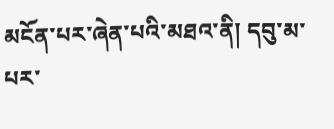མངོན་པར་ཞེན་པའི་མཐའ་ནི། དབུ་མ་པར་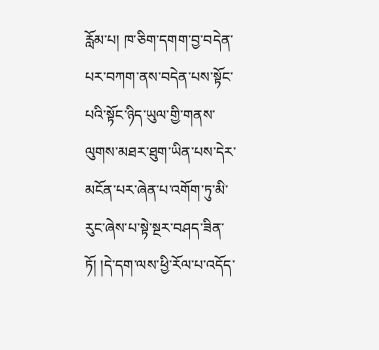རློམ་པ། ཁ་ཅིག་དགག་བྱ་བདེན་པར་བཀག་ནས་བདེན་པས་སྟོང་པའི་སྟོང་ཉིད་ཡུལ་གྱི་གནས་ལུགས་མཐར་ཐུག་ཡིན་པས་དེར་མངོན་པར་ཞེན་པ་འགོག་ཏུ་མི་རུང་ཞེས་པ་སྟེ་སྔར་བཤད་ཟིན་ཏོ། །དེ་དག་ལས་ཕྱི་རོལ་པ་འདོད་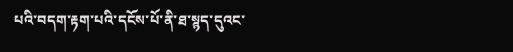པའི་བདག་རྟག་པའི་དངོས་པོ་ནི་ཐ་སྙད་དུའང་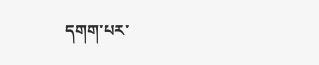དགག་པར་